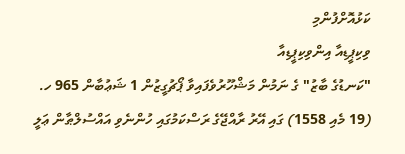ކަޅުއޮށްފުންމި
ވިކިޕީޑިއާ އިންވިކިޕީޑިއާ
"ކަނޑުގެ ބާޒު" ގެ ނަމުން މަޝްހޫރުވެފައިވާ ޕޯޗުގީޒުން 1 ޝަޢުބާން 965 ހ. (19 މެއި 1558) ގައި އޭރު ރާއްޖޭގެ ރަސްކަމުގައި ހުންނެވި އައްސުލްޠާން ޢަލީ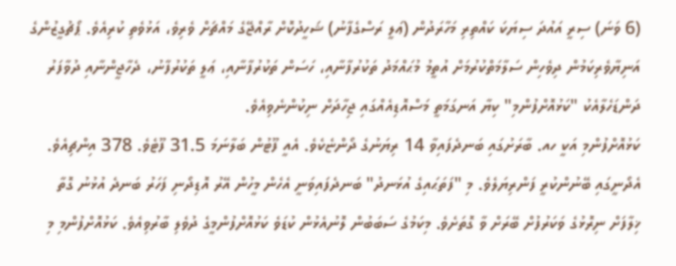(6 ވަނަ) ސިރީ އައުދަ ސިޔަކަ ކައްތިރި މަހާރަދުން (ޢަލީ ރަސްގެފާނު) ޝަހީދުކޮށް ރާއްޖޭގެ މައްޗަށް ވެރިވެ، އަޅުވެތި ކުރިއެވެ. ޕޯޗުގީޒުންގެ އަނިޔާވެރިކަމުން ދިވެހިން ސަލާމަތްކުރުމަށް އުތީމު މުޙައްމަދު ތަކުރުފާނާއި، ހަސަން ތަކުރުފާނާއި، ޢަލީ ތަކުރުފާނު، ދެހާޖީންނާއި ދުވާފަރު ދަންޑަހެލާއެކު "ކަޅުއޮށްފުންމި" ކިޔާ އަނގަމަތީ މަސްއޮޑިއެއްގައި ޖިހާދަށް ނިކުންނެވިއެވެ.
ކަޅުއޮށްފުންމި އަކީ ހއ. ބާރަށުގައި ބަނދެފައިވާ 14 ރިޔަނުގެ ދޯންޏެކެވެ. އެއީ ފޫޓުން ބަލާނަމަ 31.5 ފޫޓެވެ. 378 އިންޗިއެވެ. އެދޯނީގައި ބޭނުންކުރީ ފަންރިޔަލެވެ. މި "ފަތަޙައިގެ އުޅަނދު" ބަނދެފައިވަނީ އެހެން މީހުން އޭރު އޮޑިދޯނި ފަހަރު ބަނދެ އުޅުނު ގޮތާ ޚިލާފަށް ނިރޮޅުގެ ވަކަރުފުށް ބޭރަށް ވާ ގޮތަށެވެ. މިކަމުގެ ސަބަބުން ލޮނުއެޅުން ކުޑަވެ ކަޅުއޮށްފުންމީގެ ދުވެލި ބާރުވިއެވެ. ކަޅުއޮށްފުންމި މި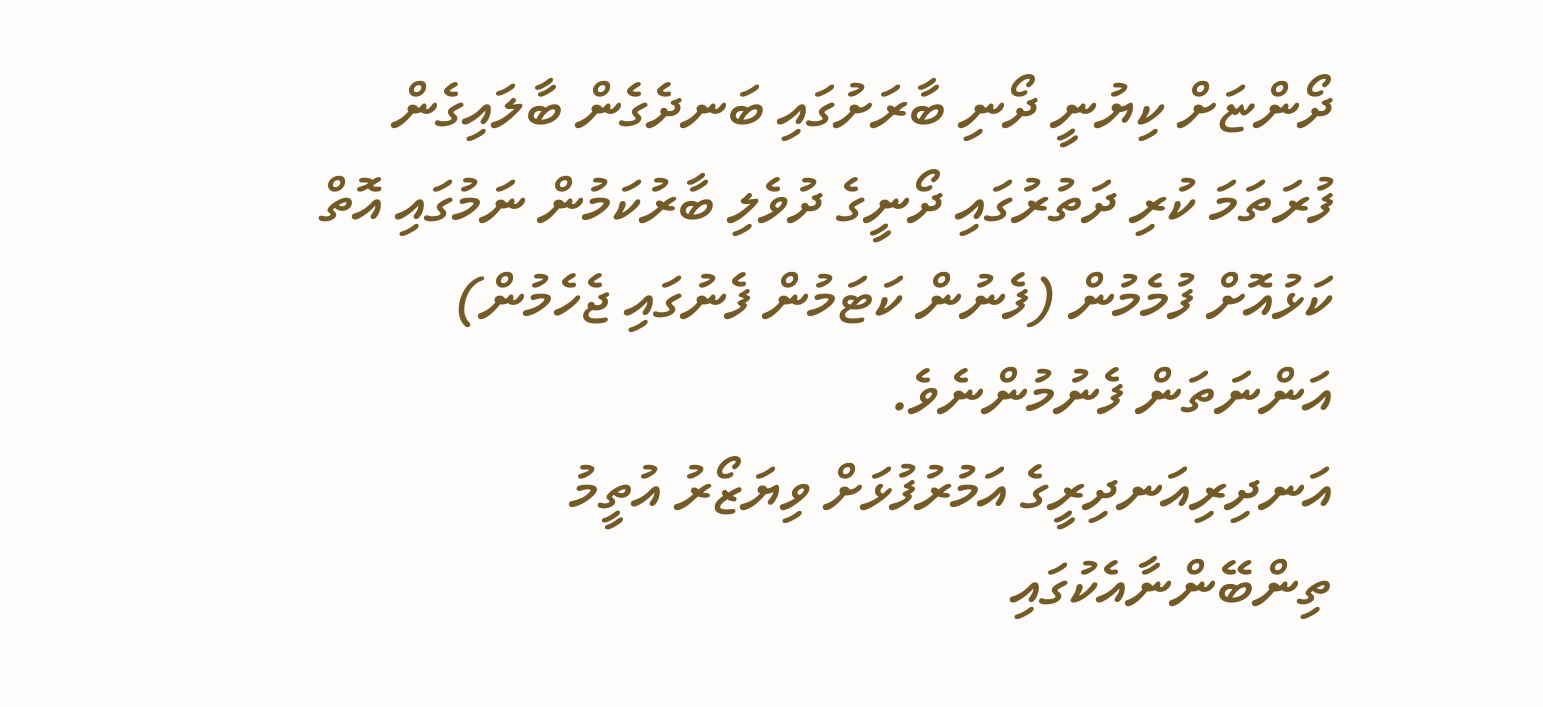ދޯންޏަށް ކިޔުނީ ދޯނި ބާރަށުގައި ބަނދެގެން ބާލައިގެން ފުރަތަމަ ކުރި ދަތުރުގައި ދޯނީގެ ދުވެލި ބާރުކަމުން ނަމުގައި އޮތް ކަޅުއޮށް ފުމެމުން (ފެނުން ކަޓަމުން ފެނުގައި ޖެހެމުން) އަންނަތަން ފެނުމުންނެވެ.
އަނދިރިއަނދިރީގެ އަމުރުފުޅަށް ވިޔަޒޯރު އުތީމު ތިންބޭންނާއެކުގައި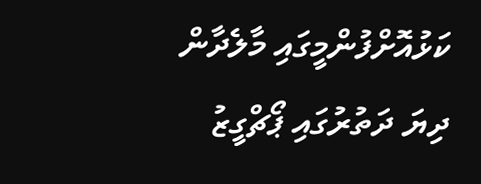ކަޅުއޮށްފުންމީގައި މާލެދާން ދިޔަ ދަތުރުގައި ޕޯޗްގީޒު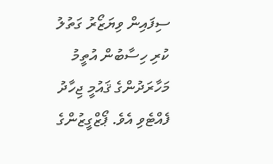ސިފައިން ވިޔަޒޯރު ގަތުލު ކުރި ހިސާބުން އުތީމު މަހާރަދުންގެ ޤައުމީ ޖިހާދު ފެއްޓެވި އެވެ. ޕޯޒްގީޒުންގެ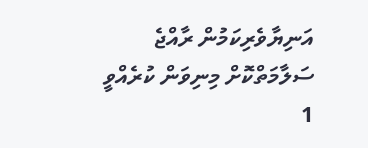އަނިޔާވެރިކަމުން ރާއްޖެ ސަލާމަތްކޮށް މިނިވަން ކުރެއްވީ 1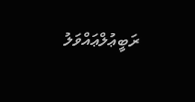ރަބީޢުލްޢައްވަލު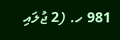981 ހ. (2 ޖުލައި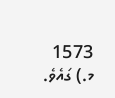1573 މ.) ގައެވެ.